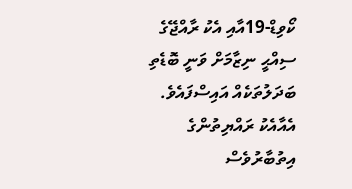ކޯވިޑް-19އާއި އެކު ރާއްޖޭގެ ސިއްޙީ ނިޒާމަށް ވަނީ ބޮޑެތި ބަދަލުތަކެއް އައިސްފައެވެ.
އެއާއެކު ރައްޔިތުންގެ އިތުބާރުވެސް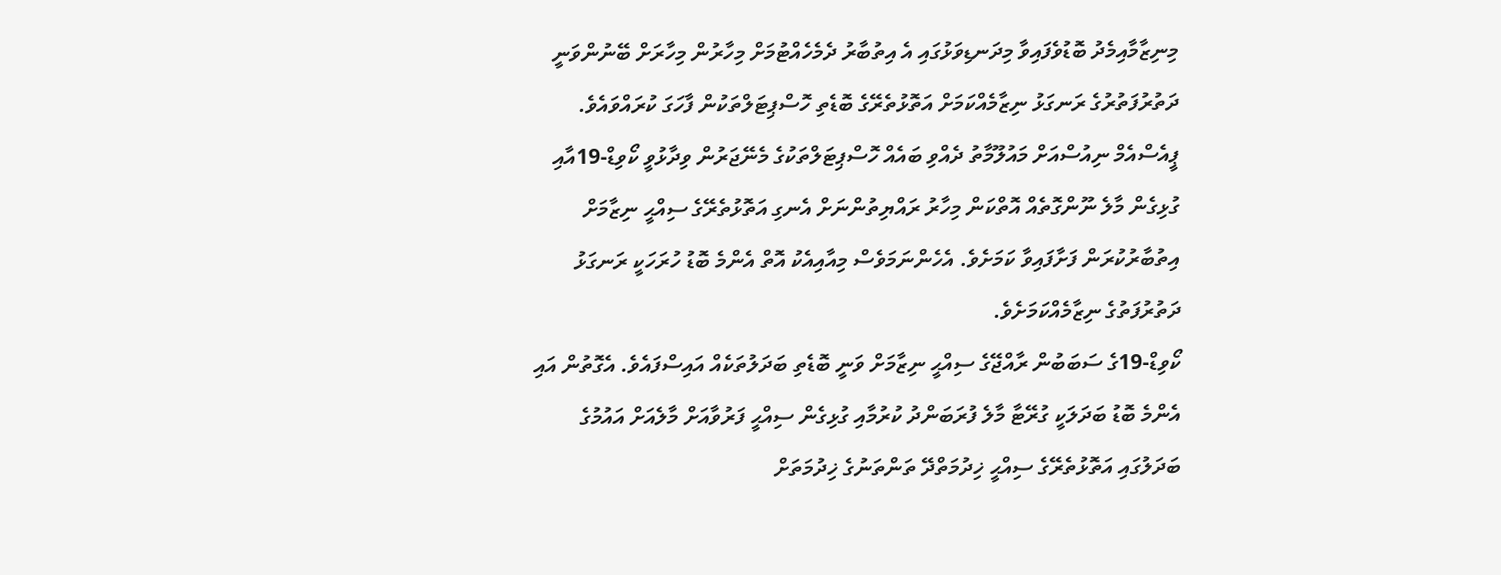މިނިޒާމާއިމެދު ބޮޑުވެފައިވާ މިދަނޑިވަޅުގައި އެ އިތުބާރު ދެމެހެއްޓުމަށް މިހާރުން މިހާރަށް ބޭނުންވަނީ ދަތުރުފަތުރުގެ ރަނގަޅު ނިޒާމެއްކަމަށް އަތޮޅުތެރޭގެ ބޮޑެތި ހޮސްޕިޓަލްތަކުން ފާހަގަ ކުރައްވައެވެ. ޕީއެސްއެމް ނިއުސްއަށް މައުލޫމާތު ދެއްވި ބައެއް ހޮސްޕިޓަލްތަކުގެ މެނޭޖަރުން ވިދާޅުވީ ކޯވިޑް-19އާއި ގުޅިގެން މާލެ ނޫންގޮތެއް އޮތްކަން މިހާރު ރައްޔިތުންނަށް އެނގި އަތޮޅުތެރޭގެ ސިއްޙީ ނިޒާމަށް އިތުބާރުކުރަން ފަށާފައިވާ ކަމަށެވެ. އެހެންނަމަވެސް މިއާއިއެކު އޮތް އެންމެ ބޮޑު ހުރަހަކީ ރަނގަޅު ދަތުރުފަތުގެ ނިޒާމެއްކަމަށެވެ.
ކޯވިޑް-19ގެ ސަބަބުން ރާއްޖޭގެ ސިއްޙީ ނިޒާމަށް ވަނީ ބޮޑެތި ބަދަލުތަކެއް އައިސްފައެވެ. އެގޮތުން އައި އެންމެ ބޮޑު ބަދަލަކީ ގުރޭޓާ މާލެ ފުރަބަންދު ކުރުމާއި ގުޅިގެން ސިއްޙީ ފަރުވާއަށް މާލެއަށް އައުމުގެ ބަދަލުގައި އަތޮޅުތެރޭގެ ސިއްޙީ ޚިދުމަތްދޭ ތަންތަނުގެ ޚިދުމަތަށް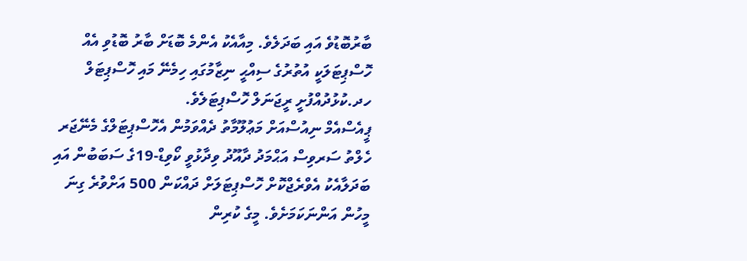ބާރުބޮޑުވެ އައި ބަދަލެވެ. މިއާއެކު އެންމެ ބޮޑަށް ބާރު ބޮޑުވި އެއް ހޮސްޕިޓަލަކީ އުތުރުގެ ސިއްޙީ ނިޒާމުގައި ހިމެނޭ މައި ހޮސްޕިޓަލް ހދ.ކުޅުދުއްފުށީ ރީޖަނަލް ހޮސްޕިޓަލެވެ.
ޕީއެސްއެމް ނިއުސްއަށް މަޢުލޫމާތު ދެއްވަމުން އެހޮސްޕިޓަލްގެ މެނޭޖަރ ހެލްތު ސަރވިސް އަޙްމަދު ދާއޫދު ވިދާޅުވީ ކޯވިޑް-19ގެ ސަބަބުން އައި ބަދަލާއެކު އެވްރެޖްކޮށް ހޮސްޕިޓަލަށް ދައްކަން 500 އަށްވުރެ ގިނަ މީހުން އަންނަކަމަށެވެ. މީގެ ކުރިން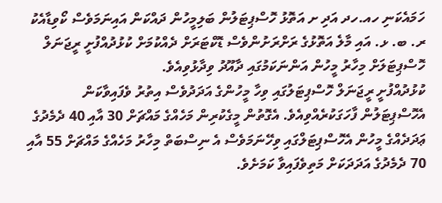ހަމައެކަނި ހއ.ހދ އަދި ށ އަތޮޅު ހޮސްޕިޓަލުން ބަލިމީހުން ދައްކަން އައިނަމަވެސް ކޯވިޑާއެކު ރ. ބ. ޅ. އައި މާލެ އަތޮޅުގެ ރަށްރަށުންވެސް ޑޮކްޓަރަށް ދެއްކުމަށް ކުޅުދުއްފުށީ ރީޖަނަލް ހޮސްޕިޓަލަށް މިހާރު މީހުން އަންނަކަމުގައި ދާއޫދު ވިދާޅުވިއެވެ.
ކުޅުދުއްފުށީ ރީޖަނަލް ހޮސްޕިޓަލުގައި ވިހާ މީހުންގެ އަދަދުވެސް އިތުރު ވެފައިވާކަން އެހޮސްޕިޓަލުން ފާހަގަކުރެއްވިއެވެ. އެގޮތުން މީގެކުރިން މަހެއްގެ މައްޗަށް 30 އާއި 40 ދެމެދުގެ ޢަދަދެއްގެ މީހުން އެހޮސްޕިޓަލްގައި ވިހޭނަމަވެސް އެ ނިސްބަތް މިހާރު މަހެއްގެ މައްޗަށް 55 އާއި 70 ދެމެދުގެ އަދަދަކަށް މަތިވެފައިވާ ކަމަށެވެ.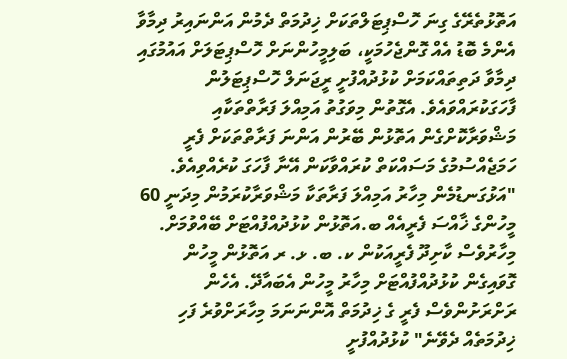އަތޮޅުތެރޭގެ ގިނަ ހޮސްޕިޓަލްތަކަށް ޚިދުމަތް ދެމުން އަންނައިރު ދިމާވާ އެންމެ ބޮޑު އެއް ގޮންޖެހުމަކީ، ބަލިމީހުންނަށް ހޮސްޕިޓަލަށް އައުމުގައި ދިމާވާ ދަތިތައްކަމަށް ކުޅުދުއްފުށީ ރީޖަނަލް ހޮސްޕިޓަލުން ފާހަގަކުރައްވައެވެ. އެގޮތުން މިވަގުތު އަމިއްލަ ފަރާތްތަކާއި މަޝްވަރާކޮށްގެން އަތޮޅުން ބޭރުން އަންނަ ފަރާތްތަކަށް ފެރީ ހަމަޖެއްސުމުގެ މަސައްކަތް ކުރައްވާކަން އޭނާ ފާހަގަ ކުރެއްވިއެވެ.
"އަޅުގަނޑުމެން މިހާރު އަމިއްލަ ފަރާތަކާ މަޝްވަރާކުރަމުން މިދަނީ 60 މީހުންގެ ޚާއްސަ ފެރީއެއް ބ.އަތޮޅުން ކުޅުދުއްފުއްޓަށް ބޭއްވުމަށް. މިހާރުވެސް ކާށިދޫ ފެރީއަކުން ކ. ބ. ޅ. ރ އަތޮޅުން މީހުން ގޮވައިގެން ކުޅުދުއްފުއްޓަށް މިހާރު މީހުން އެބައާދޭ. އެހެން ރަށްރަށުންވެސް ފެރީ ގެ ޚިދުމަތް އޮންނަނަމަ މިހާރަށްވުރެ ފަހި ޚިދުމަތެއް ދެވޭނެ" ކުޅުދުއްފުށީ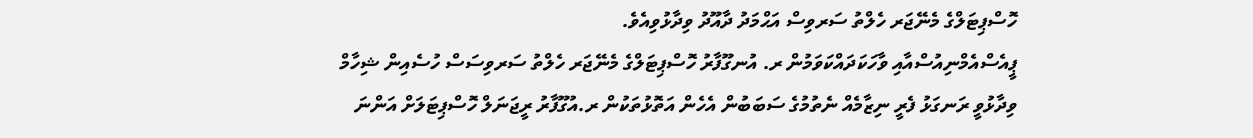ހޮސްޕިޓަލްގެ މެނޭޖަރ ހެލްތު ސަރވިސް އަޙްމަދު ދާއޫދު ވިދާޅުވިއެވެ.
ޕީއެސްއެމްނިއުސްއާއި ވާހަކަދައްކަވަމުން ރ. އުނގޫފާރު ހޮސްޕިޓަލްގެ މެނޭޖަރ ހެލްތު ސަރވިސަސް ހުސެއިން ޝިހާމް ވިދާޅުވީ ރަނގަޅު ފެރީ ނިޒާމެއް ނެތުމުގެ ސަބަބުން އެހެން އަތޮޅުތަކުން ރ.އުގޫފާރު ރީޖަނަލް ހޮސްޕިޓަލަށް އަންނަ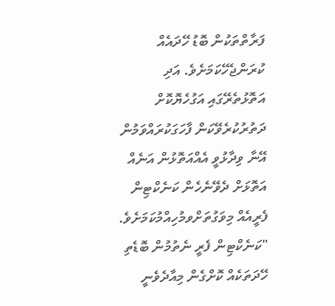ފަރާތްތަކުން ބޮޑު ހޭދައެއް ކުރަންޖެހޭކަމަށެވެ. އަދި އަތޮޅުތެރޭގައި އަގުހެޔޮކޮށް ދަތުރުކުރެވޭކަން ފާހަގަކުރައްވަމުން އޭނާ ވިދާޅުވީ އެއްއަތޮޅުން އަނެއް އަތޮޅަށް ދެވޭނެހެން ކަނެކްޓިން ފެރީއެއް މިވަގުތަށްވމުހިއްމުކަމަށެވެ.
"ކަނެކްޓިން ފެރީ ނެތުމުން ބޮޑެތި ހޭދަތަކެއް ކޮށްގެން މިއާދެވެނީ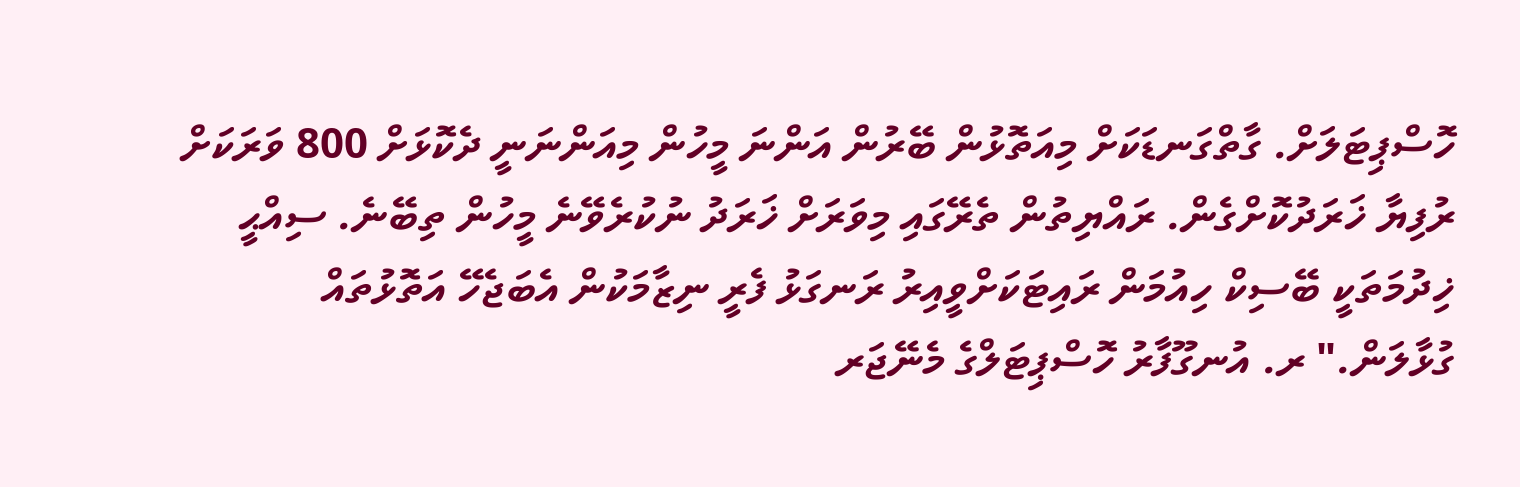ހޮސްޕިޓަލަށް. ގާތްގަނޑަކަށް މިއަތޮޅުން ބޭރުން އަންނަ މީހުން މިއަންނަނީ ދެކޮޅަށް 800 ވަރަކަށް ރުފިޔާ ޚަރަދުކޮށްގެން. ރައްޔިތުން ތެރޭގައި މިވަރަށް ޚަރަދު ނުކުރެވޭނެ މީހުން ތިބޭނެ. ސިއްޙީ ޚިދުމަތަކީ ބޭސިކް ހިއުމަން ރައިޓަކަށްވީއިރު ރަނގަޅު ފެރީ ނިޒާމަކުން އެބަޖެހޭ އަތޮޅުތައް ގުޅާލަން." ރ. އުނގޫފާރު ހޮސްޕިޓަލްގެ މެނޭޖަރ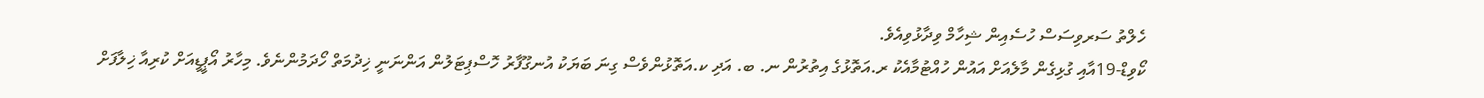ހެލްތު ސަރވިސަސް ހުސެއިން ޝިހާމް ވިދާޅުވިއެވެ.
ކޯވިޑް-19އާއި ގުޅިގެން މާލެއަށް އައުން ހުއްޓުމާއެކު ރ.އަތޮޅުގެ އިތުރުން ނ. ބ. އަދި ކ.އަތޮޅުންވެސް ގިނަ ބަޔަކު އުނގޫފާރު ހޮސްޕިޓަލުން އަންނަނީ ޚިދުމަތް ހޯދަމުންނެވެ. މިހާރު އޯޕީޑީއަށް ކުރިއާ ޚިލާފަށް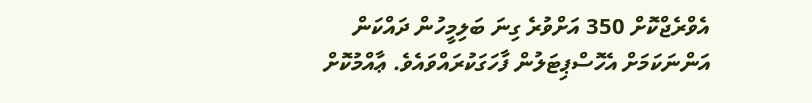އެވްރެޖްކޮށް 350 އަށްވުރެ ގިނަ ބަލިމީހުން ދައްކަން އަންނަކަމަށް އެހޮސްޕިޓަލުން ފާހަގަކުރައްވައެވެ. ޢާއްމުކޮށް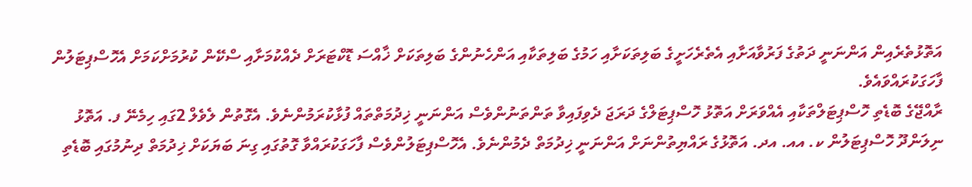އަތޮޅުތެރެއިން އަންނަނީ ދަތުގެ ފަރުވާއަށާއި އެތެރެހަށީގެ ބަލިތަކަށާއި ހަމުގެ ބަލިތަކާއި އަންހެނުންގެ ބަލިތަކަށް ޚާއްސަ ޑޮކްޓަރަށް ދެއްކުމަށާއި ސްކޭން ކުރުމަށްކަމަށް އެހޮސްޕިޓަލުން ފާހަގަކުރައްވައެވެ.
ރާއްޖޭގެ ބޮޑެތި ހޮސްޕިޓަލްތަކާއި އެއްވަރަށް އަތޮޅު ހޮސްޕިޓަލްގެ ދަރަޖަ ދެވިފައިވާ ތަންތަނުންވެސް އަންނަނީ ޚިދުމަތްތައް ފުޅާކުރަމުންނެވެ. އެގޮތުން ލެވެލް 2ގައި ހިމެނޭ ފ. އަތޮޅު ނިލަންދޫ ހޮސްޕިޓަލުން ކ. އއ. އދ. އަތޮޅުގެ ރައްޔިތުންނަށް އަންނަނީ ޚިދުމަތް ދެމުންނެވެ. އެހޮސްޕިޓަލުންވެސް ފާހަގަކުރައްވާ ގޮތުގައި ގިނަ ބަޔަކަށް ޚިދުމަތް ދިނުމުގައި ބޮޑެތި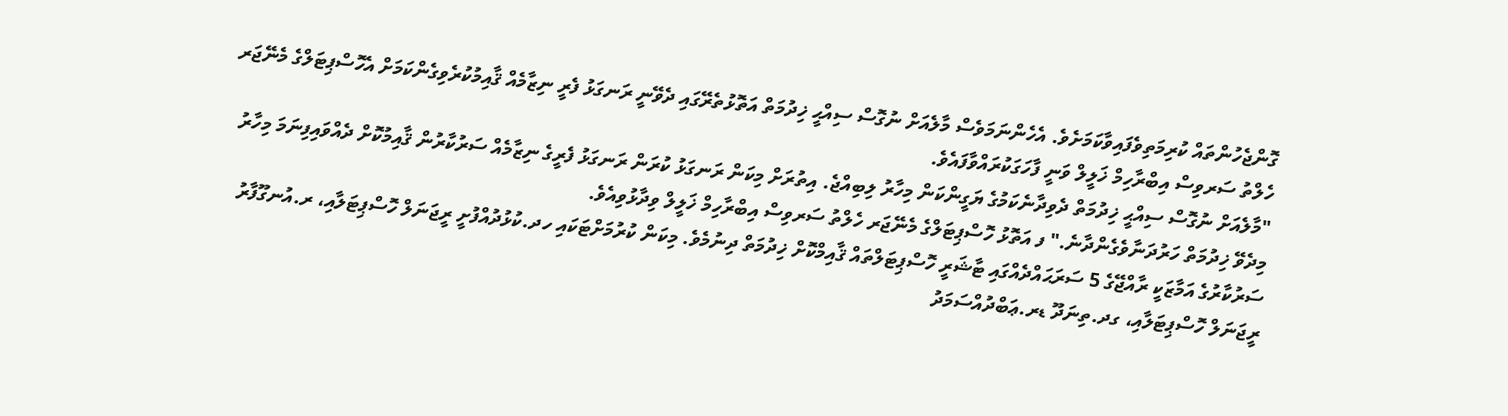ގޮންޖެހުންތައް ކުރިމަތިވެފައިވާކަމަށެވެ. އެހެންނަމަވެސް މާލެއަށް ނުގޮސް ސިއްޙީ ޚިދުމަތް އަތޮޅުތެރޭގައި ދެވޭނީ ރަނގަޅު ފެރީ ނިޒާމެއް ޤާއިމުކުރެވިގެންކަމަށް އެހޮސްޕިޓަލްގެ މެނޭޖަރ ހެލްތު ސަރވިސް އިބްރާހިމް ޚަލީލް ވަނީ ފާހަގަކުރައްވާފައެވެ.
"މާލެއަށް ނުގޮސް ސިއްޙީ ޚިދުމަތް ދެވިދާނެކަމުގެ ޔަގީންކަން މިހާރު ލިބިއްޖެ. އިތުރަށް މިކަން ރަނގަޅު ކުރަން ރަނގަޅު ފެރީގެ ނިޒާމެއް ސަރުކާރުން ޤާއިމުކޮށް ދެއްވައިފިނަމަ މިހާރު މިދެވޭ ޚިދުމަތް ހަރުދަނާވެގެންދާނެ." ފ އަތޮޅު ހޮސްޕިޓަލްގެ މެނޭޖަރ ހެލްތު ސަރވިސް އިބްރާހިމް ޚަލީލް ވިދާޅުވިއެވެ.
ސަރުކާރުގެ އަމާޒަކީ ރާއްޖޭގެ 5 ސަރަޙައްދެއްގައި ޓާޝަރީ ހޮސްޕިޓަލްތައް ޤާއިމްކޮށް ޚިދުމަތް ދިނުމެވެ. މިކަން ކުރުމަށްޓަކައި ހދ.ކުޅުދުއްފުށީ ރީޖަނަލް ހޮސްޕިޓަލާއި، ރ.އުނގޫފާރު ރީޖަނަލް ހޮސްޕިޓަލާއި، ގދ.ތިނަދޫ ޑރ.ޢަބްދުއްސަމަދު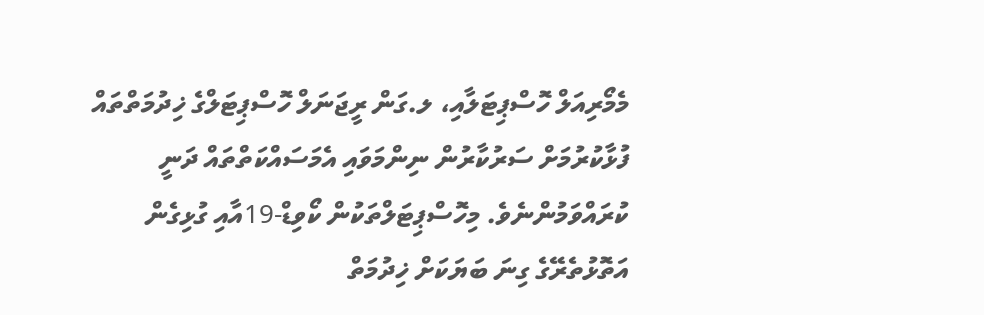މެމޯރިއަލް ހޮސްޕިޓަލާއި، ލ.ގަން ރީޖަނަލް ހޮސްޕިޓަލްގެ ޚިދުމަތްތައް ފުޅާކުރުމަށް ސަރުކާރުން ނިންމަވައި އެމަސައްކަތްތައް ދަނީ ކުރައްވަމުންނެވެ. މިހޮސްޕިޓަލްތަކުން ކޯވިޑް-19އާއި ގުޅިގެން އަތޮޅުތެރޭގެ ގިނަ ބަޔަކަށް ޚިދުމަތް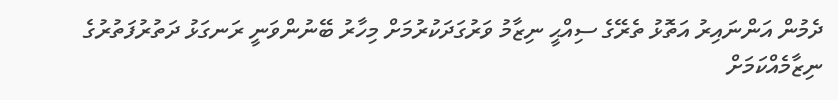ދެމުން އަންނައިރު އަތޮޅު ތެރޭގެ ސިއްޙީ ނިޒާމު ވަރުގަދަކުރުމަށް މިހާރު ބޭނުންވަނީ ރަނގަޅު ދަތުރުފަތުރުގެ ނިޒާމެއްކަމަށް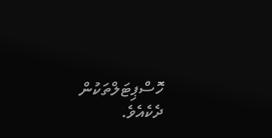ހޮސްޕިޓަލްތަކުން ދެކެއެވެ.